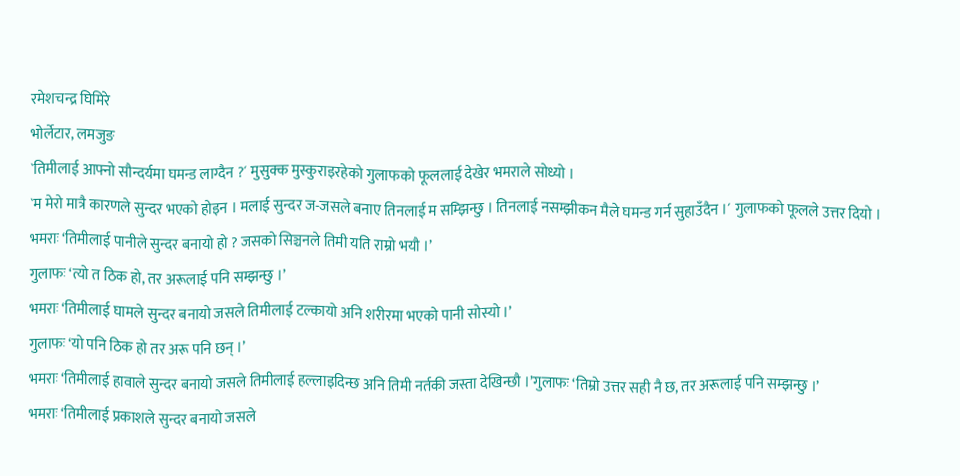रमेशचन्द्र घिमिरे
भोर्लेटार, लमजुङ
`तिमीलाई आफ्नो सौन्दर्यमा घमन्ड लाग्दैन ?´ मुसुक्क मुस्कुराइरहेको गुलाफको फूललाई देखेर भमराले सोध्यो ।
`म मेरो मात्रै कारणले सुन्दर भएको होइन । मलाई सुन्दर ज-जसले बनाए तिनलाई म सम्झिन्छु । तिनलाई नसम्झीकन मैले घमन्ड गर्न सुहाउँदैन ।´ गुलाफको फूलले उत्तर दियो ।
भमराः ‘तिमीलाई पानीले सुन्दर बनायो हो ? जसको सिञ्चनले तिमी यति राम्रो भयौ ।’
गुलाफः ‘त्यो त ठिक हो, तर अरूलाई पनि सम्झन्छु ।’
भमराः ‘तिमीलाई घामले सुन्दर बनायो जसले तिमीलाई टल्कायो अनि शरीरमा भएको पानी सोस्यो ।’
गुलाफः ‘यो पनि ठिक हो तर अरू पनि छन् ।’
भमराः ‘तिमीलाई हावाले सुन्दर बनायो जसले तिमीलाई हल्लाइदिन्छ अनि तिमी नर्तकी जस्ता देखिन्छौ ।’गुलाफः ‘तिम्रो उत्तर सही नै छ, तर अरूलाई पनि सम्झन्छु ।’
भमराः ‘तिमीलाई प्रकाशले सुन्दर बनायो जसले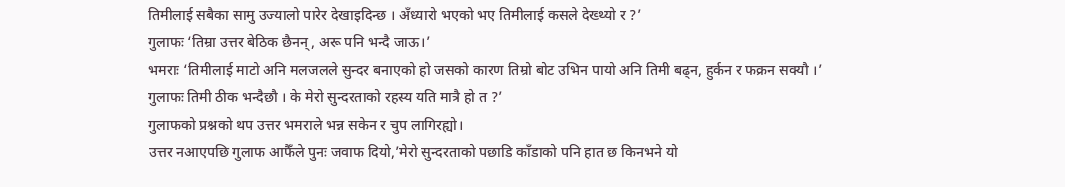तिमीलाई सबैका सामु उज्यालो पारेर देखाइदिन्छ । अँध्यारो भएको भए तिमीलाई कसले देख्थ्यो र ?’
गुलाफः ‘तिम्रा उत्तर बेठिक छैनन्, अरू पनि भन्दै जाऊ।’
भमराः ‘तिमीलाई माटो अनि मलजलले सुन्दर बनाएको हो जसको कारण तिम्रो बोट उभिन पायो अनि तिमी बढ्न, हुर्कन र फक्रन सक्यौ ।’
गुलाफः तिमी ठीक भन्दैछौ । के मेरो सुन्दरताको रहस्य यति मात्रै हो त ?’
गुलाफको प्रश्नको थप उत्तर भमराले भन्न सकेन र चुप लागिरह्यो।
उत्तर नआएपछि गुलाफ आफैँले पुनः जवाफ दियो,’मेरो सुन्दरताको पछाडि काँडाको पनि हात छ किनभने यो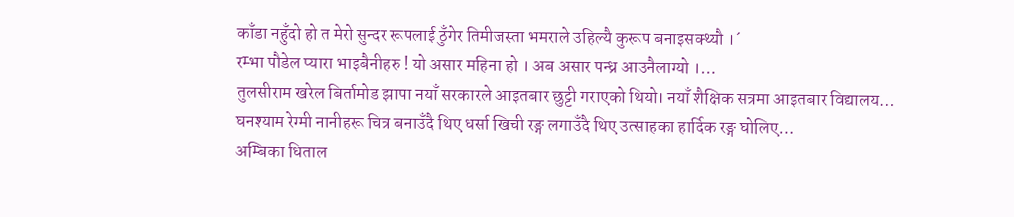काँडा नहुँदो हो त मेरो सुन्दर रूपलाई ठुँगेर तिमीजस्ता भमराले उहिल्यै कुरूप बनाइसक्थ्यौ ।´
रम्भा पौडेल प्यारा भाइबैनीहरु ! यो असार महिना हो । अब असार पन्ध्र आउनैलाग्यो ।…
तुलसीराम खरेल बिर्तामोड झापा नयाँ सरकारले आइतबार छुट्टी गराएको थियो। नयाँ शैक्षिक सत्रमा आइतबार विद्यालय…
घनश्याम रेग्मी नानीहरू चित्र बनाउँदै थिए धर्सा खिची रङ्ग लगाउँदै थिए उत्साहका हार्दिक रङ्ग घोलिए…
अम्बिका धिताल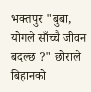भक्तपुर "बुबा, योगले साँच्चै जीवन बदल्छ ?" छोराले बिहानको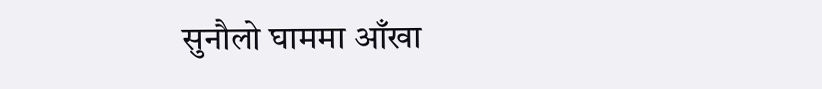सुनौलो घाममा आँखा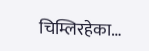चिम्लिरहेका…